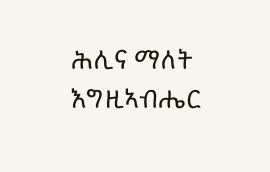ሕሊና ማለት እግዚኣብሔር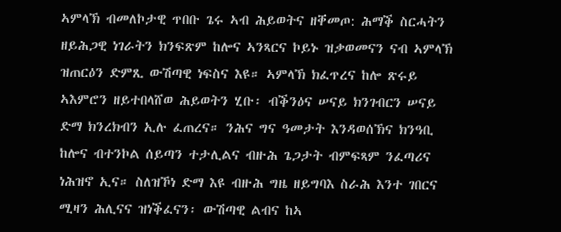ኣምላኽ ብመለኮታዊ ጥበቡ ጌሩ ኣብ ሕይወትና ዘቐመጦ: ሕማቕ ስርሓትን ዘይሕጋዊ ነገራትን ክንፍጽም ከሎና ኣንጻርና ኮይኑ ዝቃወመናን ናብ ኣምላኽ ዝጠርዕን ድምጺ ውሽጣዊ ነፍስና እዩ። ኣምላኽ ክፈጥረና ከሎ ጽሩይ ኣእምሮን ዘይተበላሸወ ሕይወትን ሂቡ፡ ብቕንዕና ሠናይ ክንገብርን ሠናይ ድማ ክንረክብን ኢሉ ፈጠረና። ንሕና ግና ዓመታት እንዳወሰኽና ክንዓቢ ከሎና ብተንኮል ሰይጣን ተታሊልና ብዙሕ ጌጋታት ብምፍጻም ንፈጣሪና ነሕዝኖ ኢና። ስለዝኾነ ድማ እዩ ብዙሕ ግዜ ዘይግባእ ስራሕ እንተ ገበርና ሚዛን ሕሊናና ዝነቕፈናን፡ ውሽጣዊ ልብና ከኣ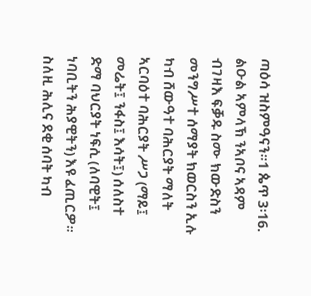ጣዕሳ ዝስምዓናን።1 ጴጥ 3፡16.
ልዑል ኣምላኽ ንኣቦና ኣዳም ብገዛእ ፍቓዱ ስሙ ክውድስን መንግሥተ ሰማያት ክወርስን ኢሉ ካብ ሸውዓተ ባሕርያት ማለት ኣርባዕተ ባሕርያት ሥጋ (ማይ፤ መሬት፤ ንፋስ፤ እሳት፤) ሰለስተ ድማ ባህርያት ነፍሲ (ለባዊት፤ ነባቢትን ሕያዊትን) እዩ ፈጢርዎ። ስለዚ ሕሊና ደቂ ሰባት ካብ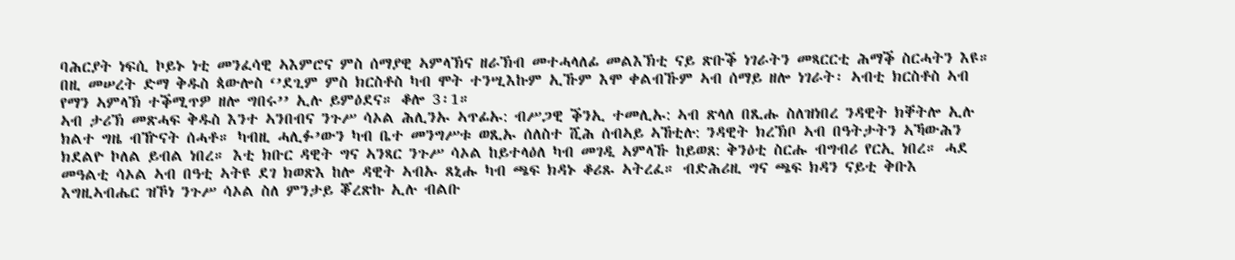ባሕርያት ነፍሲ ኮይኑ ነቲ መንፈሳዊ ኣእምሮና ምስ ሰማያዊ ኣምላኽና ዘራኽብ መተሓላለፊ መልእኽቲ ናይ ጽቡቕ ነገራትን መጻርርቲ ሕማቕ ስርሓትን እዩ። በዚ መሠረት ድማ ቅዱስ ጳውሎስ ‘’ደጊም ምስ ክርስቶስ ካብ ሞት ተንሢእኩም ኢኹም እሞ ቀልብኹም ኣብ ሰማይ ዘሎ ነገራት፡ ኣብቲ ክርስቶስ ኣብ የማን ኣምላኽ ተቕሚጥዎ ዘሎ ግበሩ’’ ኢሉ ይምዕደና። ቆሎ 3፡1።
ኣብ ታሪኽ መጽሓፍ ቅዱስ እንተ ኣንበብና ንጉሥ ሳኦል ሕሊንኡ ኣጥፊኡ: ብሥጋዊ ቕንኢ ተመሊኡ: ኣብ ጽላለ በጺሑ ስለዝነበረ ንዳዊት ክቐትሎ ኢሉ ክልተ ግዜ ብዅናት ሰሓቶ። ካብዚ ሓሊፉ’ውን ካብ ቤተ መንግሥቱ ወጺኡ ሰለስተ ሺሕ ሰብኣይ ኣኸቲሉ: ንዳዊት ክረኽቦ ኣብ በዓትታትን ኣኻውሕን ክደልዮ ኮለል ይብል ነበረ። እቲ ክቡር ዳዊት ግና ኣንጻር ንጉሥ ሳኦል ከይተላዕለ ካብ መገዲ ኣምላኹ ከይወጸ: ቅንዕቲ ስርሑ ብግብሪ የርኢ ነበረ። ሓደ መዓልቲ ሳኦል ኣብ በዓቲ ኣትዩ ደገ ክወጽእ ከሎ ዳዊት ኣብኡ ጸኒሑ ካብ ጫፍ ክዳኑ ቆሪጹ ኣትረፈ። ብድሕሪዚ ግና ጫፍ ክዳን ናይቲ ቅቡእ እግዚኣብሔር ዝኾነ ንጉሥ ሳኦል ስለ ምንታይ ቖረጽኩ ኢሉ ብልቡ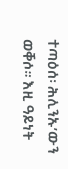ተጣዕሰ፡ ሕሊንኡ’ውን ወቐሶ። እዚ ዓይነት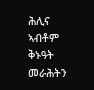ሕሊና ኣብቶም ቅኑዓት መራሕትን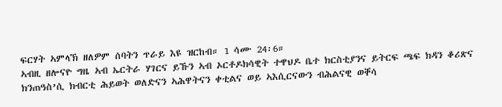ፍርሃት ኣምላኽ ዘለዎም ሰባትን ጥራይ እዩ ዝርከብ። 1 ሳሙ 24፡6።
ኣብዚ ዘሎናዮ ግዜ ኣብ ኤርትራ ሃገርና ይኹን ኣብ ኦርቶዶክሳዊት ተዋህዶ ቤተ ክርስቲያንና ይትርፍ ጫፍ ክዳን ቆሪጽና ክንጠዓስ’ሲ ክብርቲ ሕይወት ወለድናን ኣሕዋትናን ቀቲልና ወይ ኣእሲርናውን ብሕልናዊ ወቐሳ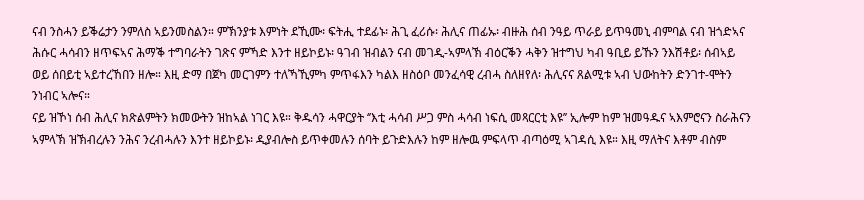ናብ ንስሓን ይቕሬታን ንምለስ ኣይንመስልን። ምኽንያቱ እምነት ደኺሙ፡ ፍትሒ ተደፊኑ፡ ሕጊ ፈሪሱ፡ ሕሊና ጠፊኡ፡ ብዙሕ ሰብ ንዓይ ጥራይ ይጥዓመኒ ብምባል ናብ ዝጎድኣና ሕሱር ሓሳብን ዘጥፍኣና ሕማቕ ተግባራትን ገጽና ምኻድ እንተ ዘይኮይኑ፡ ዓገብ ዝብልን ናብ መገዲ-ኣምላኽ ብዕርቕን ሓቅን ዝተግህ ካብ ዓቢይ ይኹን ንእሽቶይ፡ ሰብኣይ ወይ ሰበይቲ ኣይተረኸበን ዘሎ። እዚ ድማ በጀካ መርገምን ተለኻኺምካ ምጥፋእን ካልእ ዘስዕቦ መንፈሳዊ ረብሓ ስለዘየለ፡ ሕሊናና ጸልሚቱ ኣብ ህውከትን ድንገተ-ሞትን ንነብር ኣሎና።
ናይ ዝኾነ ሰብ ሕሊና ክጽልምትን ክመውትን ዝከኣል ነገር እዩ። ቅዱሳን ሓዋርያት ‘’እቲ ሓሳብ ሥጋ ምስ ሓሳብ ነፍሲ መጻርርቲ እዩ’’ ኢሎም ከም ዝመዓዱና ኣእምሮናን ስራሕናን ኣምላኽ ዝኽብረሉን ንሕና ንረብሓሉን እንተ ዘይኮይኑ፡ ዲያብሎስ ይጥቀመሉን ሰባት ይጉድእሉን ከም ዘሎዉ ምፍላጥ ብጣዕሚ ኣገዳሲ እዩ። እዚ ማለትና እቶም ብስም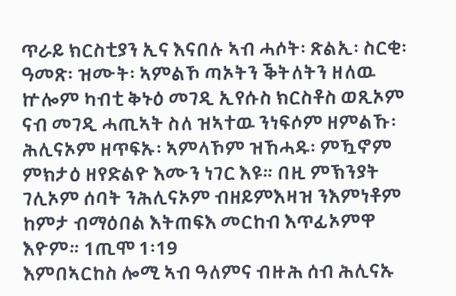ጥራይ ክርስቲያን ኢና እናበሉ ኣብ ሓሶት፡ ጽልኢ፡ ስርቂ፡ ዓመጽ፡ ዝሙት፡ ኣምልኾ ጣኦትን ቕትለትን ዘለዉ ኵሎም ካብቲ ቅኑዕ መገዲ ኢየሱስ ክርስቶስ ወጺኦም ናብ መገዲ ሓጢኣት ስለ ዝኣተዉ ንነፍሶም ዘምልኹ፡ ሕሊናኦም ዘጥፍኡ፡ ኣምላኾም ዝኸሓዱ፡ ምዃኖም ምክታዕ ዘየድልዮ እሙን ነገር እዩ። በዚ ምኽንያት ገሊኦም ሰባት ንሕሊናኦም ብዘይምእዛዝ ንእምነቶም ከምታ ብማዕበል እትጠፍእ መርከብ እጥፊኦምዋ እዮም። 1ጢሞ 1፡19
እምበኣርከስ ሎሚ ኣብ ዓለምና ብዙሕ ሰብ ሕሊናኡ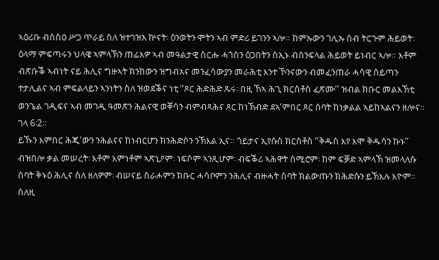ኣዕሪቡ ብስስዐ ሥጋ ጥራይ ስለ ዝተገዝአ ኵናት፡ ዕንወትን ሞትን ኣብ ምድሪ ይገንን ኣሎ። ከምኡውን ገሊኡ ሰብ ትርጉም ሕይወት፡ ዕላማ ምፍጣሩን ህላዌ ኣምላኽን ጠፊእዎ ኣብ መዓልታዊ ስርሑ ሓጎስን ዕጋበትን ስኢኑ ብስንፍላል ሕይወት ይነብር ኣሎ። እቶም ብጽቡቕ ኣብነት ናይ ሕሊና ግዙኣት ክንከውን ዝግብአና መንፈሳውያን መራሕቲ እንተ ኾንናውን ብመፈንጠራ ሓሳዊ ሰይጣን ተታሊልና ኣብ ምፍልላይን ኣንነትን ስለ ዝወደቕና ነቲ ‘’ጾር ሕድሕድ ጹሩ፡ በዚ ኸኣ ሕጊ ክርስቶስ ፈጽሙ’’ ዝብል ክቡር መልእኽቲ ወንጌል ገዲፍና ኣብ መገዲ ዓመጽን ሕልናዊ ወቐሳን ብምብጻሕና ጾር ከነኽብድ ደኣ’ምበር ጾር ሰባት ከነቃልል ኣይከኣልናን ዘሎና። ገላ 6፡2።
ይኹን እምበር ሕጂ’ውን ንሕልናና ከነብርሆን ክንሕድሶን ንኽእል ኢና። ጎይታና ኢየሱስ ክርስቶስ ‘’ቅዱስ እየ እሞ ቅዱሳን ኩኑ’’ ብዝበሎ ቃል መሠረት፡ እቶም እምነቶም ኣጽኒዖም፡ ነፍሶም ኣንጺሆም፡ ብፍቕሪ ኣሕዋት ሰሚሮም፡ ከም ፍቓድ ኣምላኽ ዝመላለሱ ሰባት ቅኑዕ ሕሊና ስለ ዘለዎም፡ ብሠናይ ስራሖምን ክቡር ሓሳቦምን ንሕሊና ብዙሓት ሰባት ክልውጡን ክሕድሱን ይኽእሉ እዮም። ስለዚ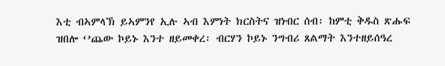እቲ ብኣምላኽ ይኣምንየ ኢሉ ኣብ እምነት ክርስትና ዝነብር ሰብ፡ ከምቲ ቅዱስ ጽሑፍ ዝበሎ ‘’ጨው ኮይኑ እንተ ዘይመቀረ፡ ብርሃን ኮይኑ ንግብሪ ጸልማት እንተዘይሰዓረ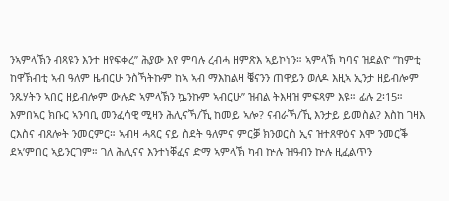ንኣምላኽን ብጻዩን እንተ ዘየፍቀረ’’ ሕያው እየ ምባሉ ረብሓ ዘምጽእ ኣይኮነን። ኣምላኽ ካባና ዝደልዮ ‘’ከምቲ ከዋኽብቲ ኣብ ዓለም ዜብርሁ ንስኻትኩም ከኣ ኣብ ማእከልዛ ቔናንን ጠዋይን ወለዶ እዚኣ ኢንታ ዘይብሎም ንጹሃትን ኣበር ዘይብሎም ውሉድ ኣምላኽን ኴንኩም ኣብርሁ’’ ዝብል ትእዛዝ ምፍጻም እዩ። ፊሉ 2፡15።
እምበኣር ክቡር ኣንባቢ መንፈሳዊ ሚዛን ሕሊናኻ/ኺ ከመይ ኣሎ? ናብራኻ/ኺ እንታይ ይመስል? እስከ ገዛእ ርእስና ብጸሎት ንመርምር። ኣብዛ ሓጻር ናይ ስደት ዓለምና ምርቓ ክንወርስ ኢና ዝተጸዋዕና እሞ ንመርቕ ደኣ’ምበር ኣይንርገም። ገለ ሕሊናና እንተነቐፈና ድማ ኣምላኽ ካብ ኵሉ ዝዓብን ኵሉ ዚፈልጥን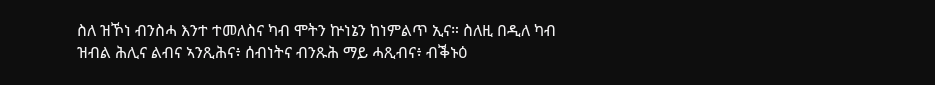ስለ ዝኾነ ብንስሓ እንተ ተመለስና ካብ ሞትን ኵነኔን ከነምልጥ ኢና። ስለዚ በዲለ ካብ ዝብል ሕሊና ልብና ኣንጺሕና፥ ሰብነትና ብንጹሕ ማይ ሓጺብና፥ ብቕኑዕ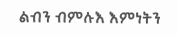ልብን ብምሉእ እምነትን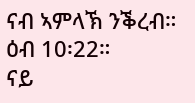ናብ ኣምላኽ ንቕረብ። ዕብ 10፡22።
ናይ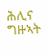ሕሊና ግዙኣት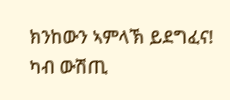ክንከውን ኣምላኽ ይደግፈና!
ካብ ውሽጢ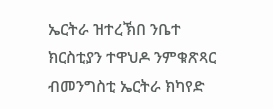ኤርትራ ዝተረኽበ ንቤተ ክርስቲያን ተዋህዶ ንምቁጽጻር ብመንግስቲ ኤርትራ ክካየድ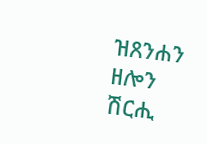ዝጸንሐን ዘሎን ሽርሒ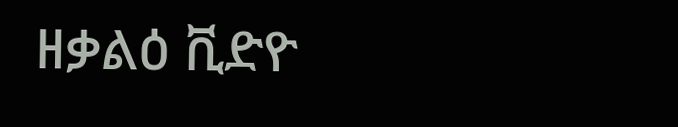ዘቃልዕ ቪድዮ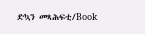ድኳን መጻሕፍቲ/Book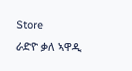Store
ራድዮ ቃለ ኣዋዲ